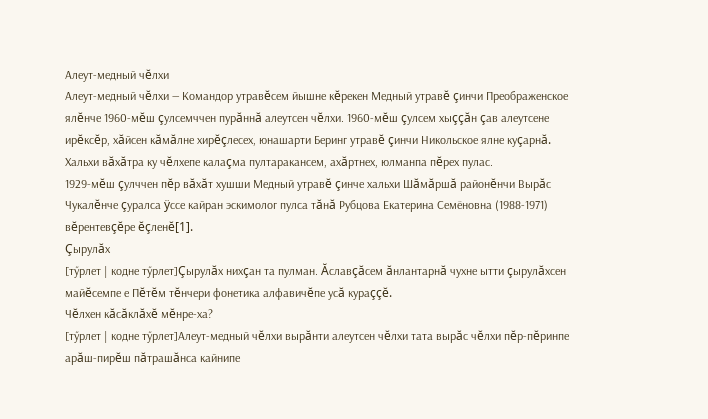Алеут-медный чĕлхи
Алеут-медный чĕлхи — Командор утравĕсем йышне кĕрекен Медный утравĕ çинчи Преображенское ялĕнче 1960-мĕш çулсемччен пурăннă алеутсен чĕлхи. 1960-мĕш çулсем хыççăн çав алеутсене ирĕксĕр, хăйсен кăмăлне хирĕçлесех, юнашарти Беринг утравĕ çинчи Никольское ялне куçарнă. Хальхи вăхăтра ку чĕлхепе калаçма пултаракансем, ахăртнех, юлманпа пĕрех пулас.
1929-мĕш çулччен пĕр вăхăт хушши Медный утравĕ çинче хальхи Шăмăршă районĕнчи Вырăс Чукалĕнче çуралса ÿссе кайран эскимолог пулса тăнă Рубцова Екатерина Семёновна (1988-1971) вĕрентевçĕре ĕçленĕ[1].
Çырулăх
[тӳрлет | кодне тӳрлет]Çырулăх нихçан та пулман. Ăславçăсем ăнлантарнă чухне ытти çырулăхсен майĕсемпе е Пĕтĕм тĕнчери фонетика алфавичĕпе усă кураççĕ.
Чĕлхен кăсăклăхĕ мĕнре-ха?
[тӳрлет | кодне тӳрлет]Алеут-медный чĕлхи вырăнти алеутсен чĕлхи тата вырăс чĕлхи пĕр-пĕринпе арăш-пирĕш пăтрашăнса кайнипе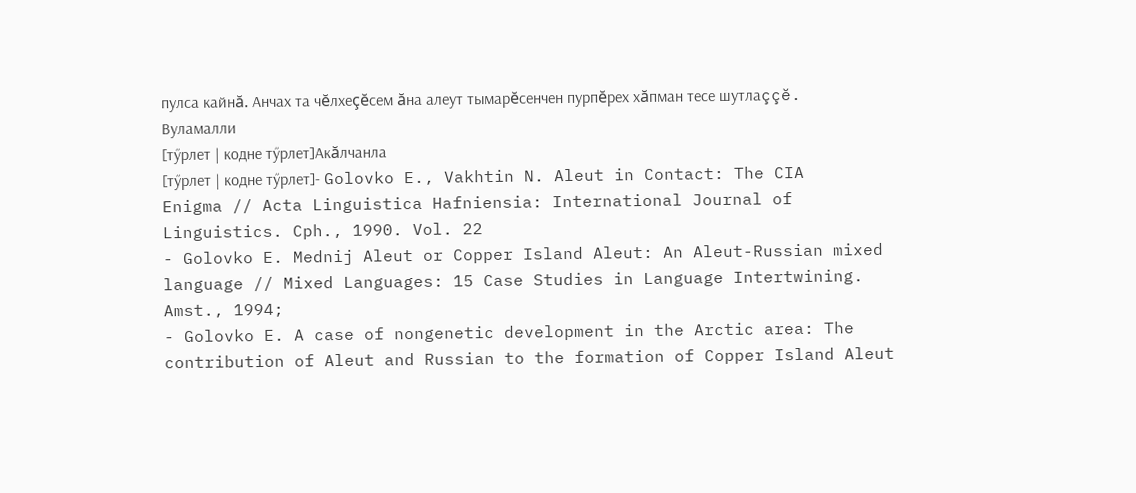пулса кайнă. Анчах та чĕлхеçĕсем ăна алеут тымарĕсенчен пурпĕрех хăпман тесе шутлаççĕ.
Вуламалли
[тӳрлет | кодне тӳрлет]Акăлчанла
[тӳрлет | кодне тӳрлет]- Golovko E., Vakhtin N. Aleut in Contact: The CIA Enigma // Acta Linguistica Hafniensia: International Journal of Linguistics. Cph., 1990. Vol. 22
- Golovko E. Mednij Aleut or Copper Island Aleut: An Aleut-Russian mixed language // Mixed Languages: 15 Case Studies in Language Intertwining. Amst., 1994;
- Golovko E. A case of nongenetic development in the Arctic area: The contribution of Aleut and Russian to the formation of Copper Island Aleut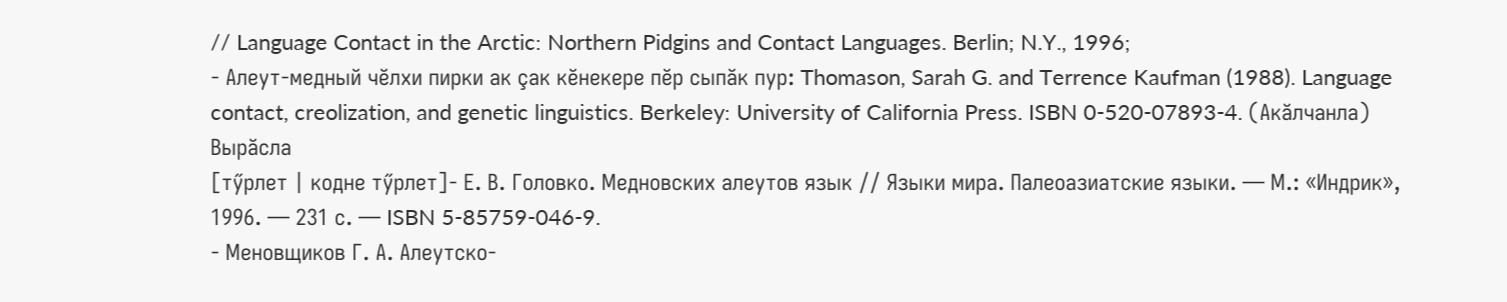// Language Contact in the Arctic: Northern Pidgins and Contact Languages. Berlin; N.Y., 1996;
- Алеут-медный чĕлхи пирки ак çак кĕнекере пĕр сыпăк пур: Thomason, Sarah G. and Terrence Kaufman (1988). Language contact, creolization, and genetic linguistics. Berkeley: University of California Press. ISBN 0-520-07893-4. (Акăлчанла)
Вырăсла
[тӳрлет | кодне тӳрлет]- Е. В. Головко. Медновских алеутов язык // Языки мира. Палеоазиатские языки. — М.: «Индрик», 1996. — 231 с. — ISBN 5-85759-046-9.
- Меновщиков Г. А. Алеутско-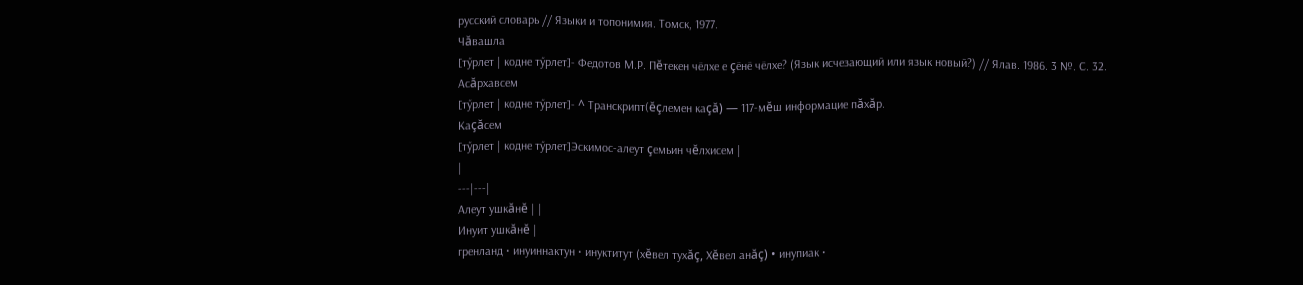русский словарь // Языки и топонимия. Томск, 1977.
Чăвашла
[тӳрлет | кодне тӳрлет]- Федотов М.Р. Пĕтекен чёлхе е çёнё чёлхе? (Язык исчезающий или язык новый?) // Ялав. 1986. 3 №. С. 32.
Асăрхавсем
[тӳрлет | кодне тӳрлет]- ^ Транскрипт(ĕçлемен каçă) — 117-мĕш информацие пăхăр.
Каçăсем
[тӳрлет | кодне тӳрлет]Эскимос-алеут çемьин чĕлхисем |
|
---|---|
Алеут ушкăнĕ | |
Инуит ушкăнĕ |
гренланд • инуиннактун • инуктитут (хĕвел тухăç, Хĕвел анăç) • инупиак •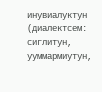инувиалуктун (диалектсем: сиглитун, ууммармиутун,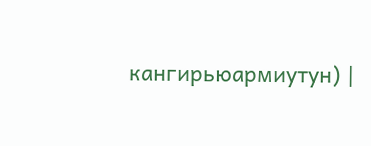кангирьюармиутун) |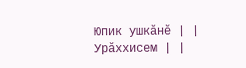Юпик ушкăнĕ | |
Урăххисем | |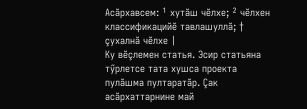Асăрхавсем: ¹ хутăш чĕлхе; ² чĕлхен классификацийĕ тавлашуллă; † çухалнă чĕлхе |
Ку вĕçлемен статья. Эсир статьяна тӳрлетсе тата хушса проекта пулăшма пултаратăр. Çак асăрхаттарнине май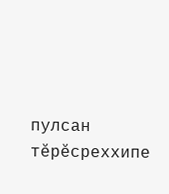пулсан тĕрĕсреххипе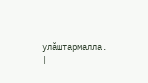улăштармалла. |